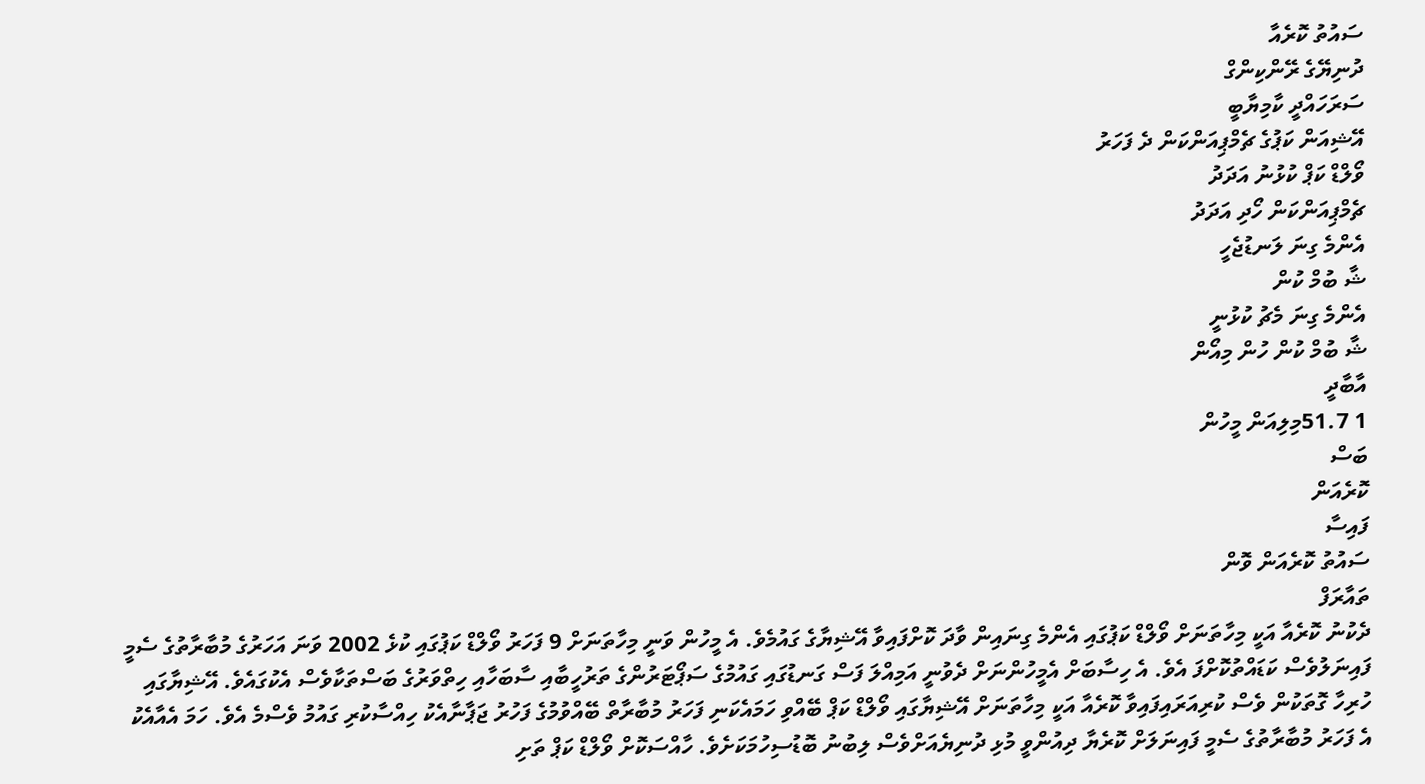ސައުތު ކޮރެއާ
ދުނިޔޭގެ ރޭންކިންގް
ސަރަހައްދީ ކާމިޔާބީ
އޭޝިއަން ކަޕުގެ ޗެމްޕިއަންކަން ދެ ފަހަރު
ވޯލްޑް ކަޕް ކުޅުނު އަދަދު
ޗެމްޕިއަންކަން ހޯދި އަދަދު
އެންމެ ގިނަ ލަނޑުޖެހީ
ޝާ ބުމް ކުން
އެންމެ ގިނަ މެޗު ކުޅުނީ
ޝާ ބުމް ކުން ހުން މިއޯން
އާބާދީ
1 51.7މިލިއަން މީހުން
ބަސް
ކޮރެއަން
ފައިސާ
ސައުތު ކޮރެއަން ވޮން
ތައާރަފް
ދެކުނު ކޮރެއާ އަކީ މިހާތަނަށް ވޯލްޑް ކަޕުގައި އެންމެ ގިނައިން ވާދަ ކޮށްފައިވާ އޭޝިޔާގެ ގައުމެވެ. އެ މީހުން ވަނީ މިހާތަނަށް 9 ފަހަރު ވޯލްޑް ކަޕުގައި ކުޅެ 2002 ވަނަ އަހަރުގެ މުބާރާތުގެ ސެމީ ފައިނަލުވެސް ކަޑައްތުކޮށްފަ އެވެ. އެ ހިސާބަށް އެމީހުންނަށް ދެވުނީ އަމިއްލަ ފަސް ގަނޑުގައި ގައުމުގެ ސަޕޯޓަރުންގެ ތަރުހީބާއި ސާބަހާއި ހިތްވަރުގެ ބަސްތަކާވެސް އެކުގައެވެ. އޭޝިޔާގައި ހުރިހާ ގޮތަކުން ވެސް ކުރިއަރައިފައިވާ ކޮރެއާ އަކީ މިހާތަނަށް އޭޝިޔާގައި ވޯލްޑް ކަޕް ބޭއްވި ހަމައެކަނި ފަހަރު މުބާރާތް ބޭއްވުމުގެ ފަހުރު ޖަޕާނާއެކު ހިއްސާކުރި ގައުމު ވެސްމެ އެވެ. ހަމަ އެއާއެކު އެ ފަހަރު މުބާރާތުގެ ސެމީ ފައިނަލަށް ކޮރެޔާ ދިއުންވީ މުޅި ދުނިޔެއަށްވެސް ލިބުނު ބޮޑުސިހުމަކަށެވެ. ހާއްސަކޮށް ވޯލްޑް ކަޕް ތަށި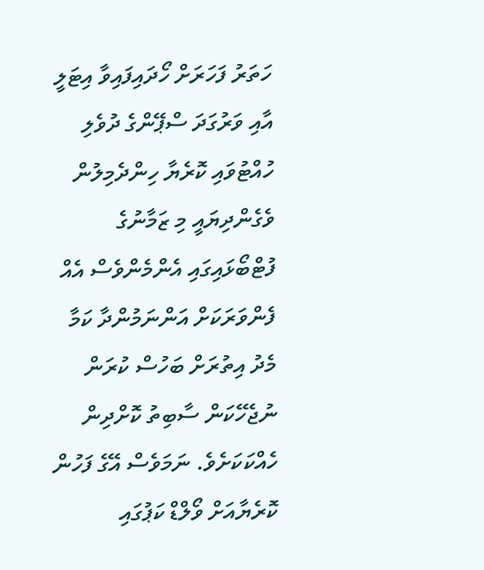ހަތަރު ފަހަރަށް ހޯދައިފައިވާ އިޓަލީ އާއި ވަރުގަދަ ސްޕޭންގެ ދުވެލި ހުއްޓުވައި ކޮރެޔާ ހިންދެމިލުން ވެގެންދިޔައީ މި ޒަމާނުގެ ފުޓްބޯޅައިގައި އެންމެންވެސް އެއް ފެންވަރަކަށް އަންނަމުންދާ ކަމާ މެދު އިތުރަށް ބަހުސް ކުރަން ނުޖެހޭކަން ސާބިތު ކޮށްދިން ހެއްކަކަށެވެ. ނަމަވެސް އޭގެ ފަހުން ކޮރެޔާއަށް ވޯލްޑް ކަޕުގައި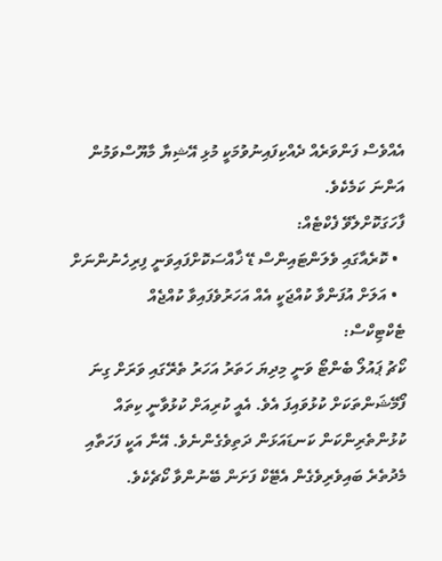އެއްވެސް ފަންވަރެއް ދެއްކިފައިނުވުމަކީ މުޅި އޭޝިޔާ މާޔޫސްވަމުން އަންނަ ކަމެކެވެ.
ފާހަގަކޮށްލެވޭ ފެކްޓެއް:
  • ކޮރެއާގައި ވެލަންޓައިންސް ޑޭ ޚާއްސަކޮށްފައިވަނީ ފިރިހެނުންނަށް
  • އަލަށް އުފަންވާ ކުއްޖަކީ އެއް އަހަރުވެފައިވާ ކުއްޖެއް
ޓެކްޓިކްސް:
ކޯޗު ޕައުލޯ ބެންޓޯ ވަނީ މިދިޔަ ހަތަރު އަހަރު ތެރޭގައި ވަރަށް ގިނަ ފޯމޭޝަންތަކަށް ކުޅުވައިފަ އެވެ. އެއީ ކުރިއަށް ކުޅުވާނީ ކިތައް ކުޅުންތެރިންކަން ކަނޑައަޅަން ދަތިވެގެންނެވެ. އޭނާ އަކީ ފަހަތާއި މެދުތެރެ ބައިވެރިވެގެން އެޓޭކް ފަށަން ބޭނުންވާ ކޯޗެކެވެ.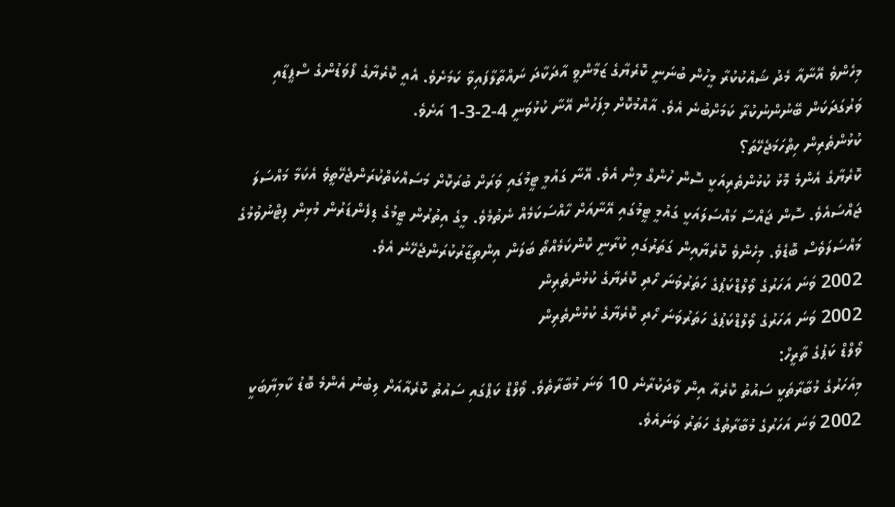މިހެންވެ އޭނާއާ މެދު ޝައްކުކުރާ މީހުން ބުނަނީ ކޮރެޔާގެ ޒަމާންވީ އާދަކާދަ ނައްތާލާފައިވާ ކަމަށެވެ. އެއީ ކޮރެޔާގެ ފޯވަޑުންގެ ސްޕީޑާއި ވަރުގަދަކަން ބޭނުންނުކުރާ ކަމަށްބުނެ އެވެ. އާއްމުކޮށް މިފަހުން އޭނާ ކުޅުވަނީ 4-2-3-1 އަށެވެ.
ކުޅުންތެރިން ހިތްހަމަޖެހޭތަ؟
ކޮރެޔާގެ އެންމެ މޮޅު ކުޅުންތެރިއަކީ ސޮން ހުންގް މިން އެވެ. އޭނާ ގައުމީ ޓީމުގައި ވަރަށް ބުރަކޮށް މަސައްކަތްކުރަންޖެހޭތީވެ އެކަމާ މައްސަލަ ޖައްސައެވެ. ސޮން ޖައްސާ މައްސަލައަކީ ގައުމީ ޓީމުގައި އޭނާއަށް ހާއްސަކަމެއް ނެތުމެވެ. މީގެ އިތުރުން ޓީމުގެ ޑިފެންޑަރުން މުޅިން ފިޓްނުވުމުގެ މައްސަލަވެސް ބޮޑެވެ. މިހެންވެ ކޮރެޔާއިން ގަތަރުގައި ކުރާނީ ކޮންކަމެއްތޯ ބަލަން އިންތިޒާރުކުރަންޖެހޭނެ އެވެ.
2002 ވަނަ އަހަރުގެ ވޯލްޑްކަޕުގެ ހަތަރުވަނަ ހޯދި ކޮރެޔާގެ ކުޅުންތެރިން
2002 ވަނަ އަހަރުގެ ވޯލްޑްކަޕުގެ ހަތަރުވަނަ ހޯދި ކޮރެޔާގެ ކުޅުންތެރިން
ވޯލްޑް ކަޕުގެ ތާރީހް:
މިއަހަރުގެ މުބާރާތަކީ ސައުތު ކޮރެއާ އިން ވާދަކުރާނެ 10 ވަނަ މުބާރާތެވެ. ވޯލްޑް ކަޕްގައި ސައުތު ކޮރެއާއަށް ލިބުނު އެންމެ ބޮޑު ކާމިޔާބަކީ 2002 ވަނަ އަހަރުގެ މުބާރާތުގެ ހަތަރު ވަނައެވެ.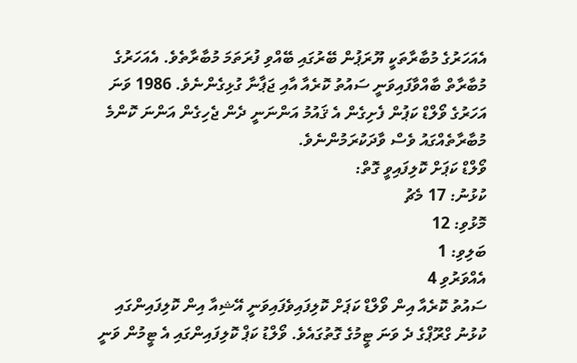އެއަހަރުގެ މުބާރާތަކީ ޔޫރަޕުން ބޭރުގައި ބޭއްވި ފުރަތަމަ މުބާރާތެވެ. އެއަހަރުގެ މުބާރާތް ބާއްވާފައިވަނީ ސައުތު ކޮރެއާ އާއި ޖަޕާނާ ގުޅިގެންނެވެ. 1986 ވަނަ އަހަރުގެ ވޯލްޑް ކަޕުން ފެށިގެން އެ ޤައުމު އަންނަނީ ދެން ޖެހިގެން އަންނަ ކޮންމެ މުބާރާތެއްގައު ވެސް ވާދަކުރަމުންނެވެ.
ވޯލްޑް ކަޕަށް ކޮލިފައިވީ ގޮތް:
ކުޅުނު: 17 މެޗު
މޮޅުވި: 12
ބަލިވި: 1
އެއްވަރުވި 4
ސައުތު ކޮރެއާ އިން ވޯލްޑް ކަޕަށް ކޮލިފައިވެފައިވަނީ އޭޝިއާ އިން ކޮލިފައިންގައި ކުޅުނު ގްރޫޕްގެ ދެ ވަނަ ޓީމުގެ ގޮތުގައެވެ. ވޯލްޑު ކަޕް ކޮލިފައިންގައި އެ ޓީމުން ވަނީ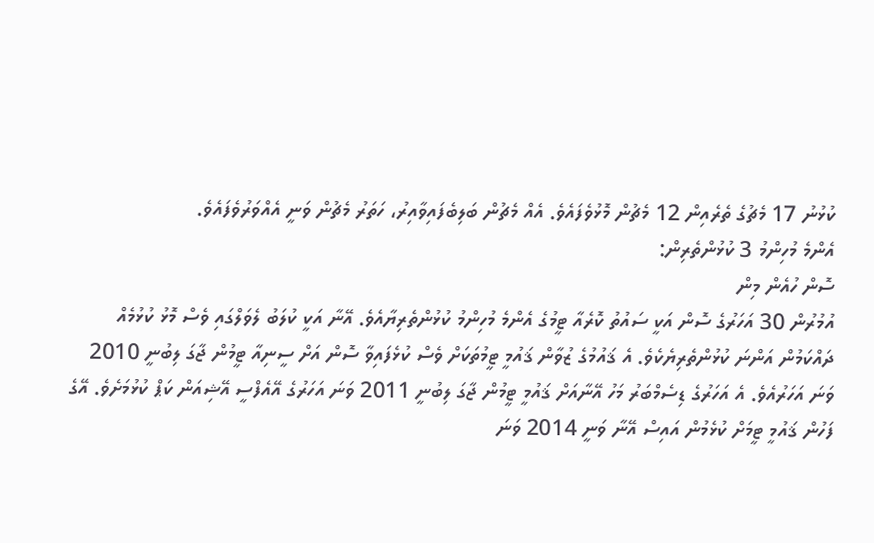ކުޅުނު 17 މެޗުގެ ތެރެއިން 12 މެޗުން މޮޅުވެފައެވެ. އެއް މެޗުން ބަލިބެފައިވާއިރު، ހަތަރު މެޗުން ވަނީ އެއްވަރުވެފައެވެ.
އެންމެ މުހިންމު 3 ކުޅުންތެރިން:
ސޮން ހުއެން މިން
އުމުރުން 30 އަހަރުގެ ސޮން އަކީ ސައުތު ކޮރެއާ ޓީމުގެ އެންމެ މުހިންމު ކުޅުންތެރިޔާއެވެ. އޭނާ އަކީ ކުލަބު ލެވަލްގައި ވެސް މޮޅު ކުޅުމެއް ދައްކަމުން އަންނަ ކުޅުންތެރިޔެކެވެ. އެ ޤައުމުގެ ޒުވާން ޤައުމީ ޓީމުތަކަށް ވެސް ކުޅެފައިވާ ސޮން އަށް ސީނިއާ ޓީމުން ޖާގަ ލިބުނީ 2010 ވަނަ އަހަރުއެވެ. އެ އަހަރުގެ ޑިސެމްބަރު މަހު އޭނާއަށް ޤައުމީ ޓީމުން ޖާގަ ލިބުނީ 2011 ވަނަ އަހަރުގެ އޭއެފްސީ އޭޝިއަން ކަޕް ކުޅުމަށެވެ. އޭގެ ފަހުން ޤައުމީ ޓީމަށް ކުޅެމުން އައިސް އޭނާ ވަނީ 2014 ވަނަ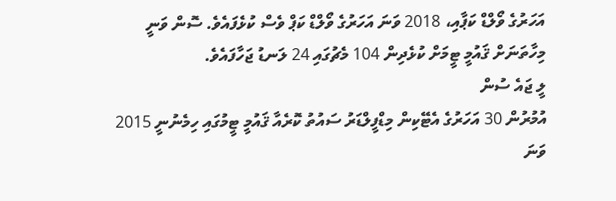އަހަރުގެ ވޯލްޑް ކަޕާއި، 2018 ވަނަ އަހަރުގެ ވޯލްޑް ކަޕް ވެސް ކުޅެފައެވެ. ސޮން ވަނީ މިހާތަނަށް ޤައުމީ ޓީމަށް ކުޅެދިން 104 މެޗުގައި 24 ލަނޑު ޖަހާފައެވެ.
ލީ ޖައެ ސުން
އުމުރުން 30 އަހަރުގެ އެޓޭކިން މިޑްފީލްޑަރު ސައުތު ކޮރެއާ ޤައުމީ ޓީމުގައި ހިމެނުނީ 2015 ވަނަ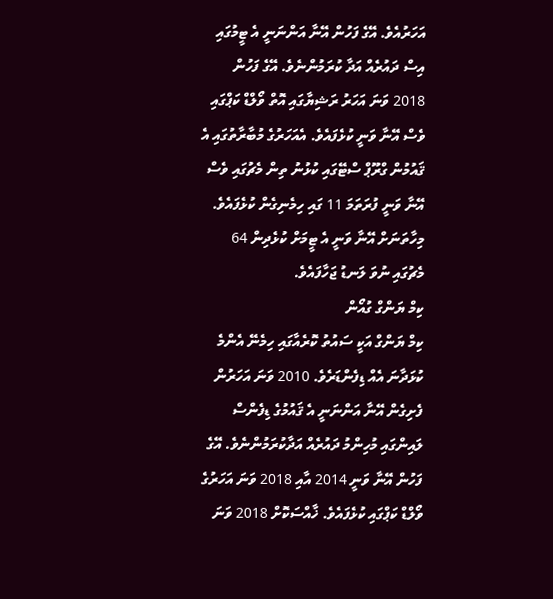އަހަރުއެވެ. އޭގެ ފަހުން އޭނާ އަންނަނީ އެ ޓީމުގައި އިސް ދައުރެއް އަދާ ކުރަމުންނެވެ. އޭގެ ފަހުން 2018 ވަނަ އަހަރު ރަޝިޔާގައި އޮތް ވޯލްޑް ކަޕްގައި ވެސް އޭނާ ވަނީ ކުޅެފައެވެ. އެއަހަރުގެ މުބާރާތުގައި އެ ޤައުމުން ގްރޫޕް ސްޓޭގައި ކުޅުނު ތިން މެޗުގައި ވެސް އޭނާ ވަނީ ފުރަތަމަ 11 ގައި ހިމެނިގެން ކުޅެފައެވެ. މިހާތަނަށް އޭނާ ވަނީ އެ ޓީމަށް ކުޅެދިން 64 މެޗުގައި ނުވަ ލަނޑު ޖަހާފައެވެ.
ކިމް ޔަންގް ގުއޯން
ކިމް ޔަންގް އަކީ ސައުތު ކޮރެއާގައި ހިމެނޭ އެންމެ ކުޅަދާނަ އެއް ޑިފެންޑަރެވެ. 2010 ވަނަ އަހަރުން ފެށިގެން އޭނާ އަންނަނީ އެ ޤައުމުގެ ޑިފެންސް ލައިންގައި މުހިންމު ދައުރެއް އަދާކުރަމުންނެވެ. އޭގެ ފަހުން އޭނާ ވަނީ 2014 އާއި 2018 ވަނަ އަހަރުގެ ވޯލްޑް ކަޕްގައި ކުޅެފައެވެ. ޚާއްސަކޮށް 2018 ވަނަ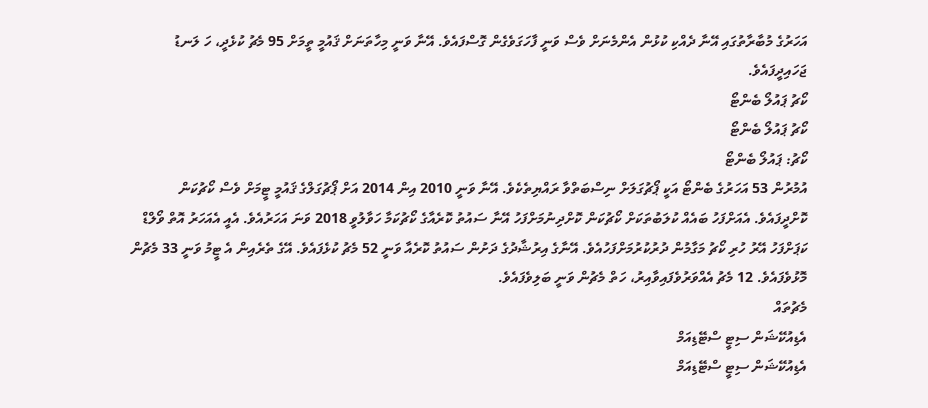އަހަރުގެ މުބާރާތުގައި އޭނާ ދެއްކި ކުޅުން އެންމެނަށް ވެސް ވަނީ ފާހަގަވެގެން ގޮސްފައެވެ. އޭނާ ވަނީ މިހާތަނަށް ޤައުމީ ތީމަށް 95 މެޗު ކުޅެދީ، ހަ ލަނޑު ޖަހައިދީފައެވެ.
ކޯޗު ޕައުލޯ ބެންޓޯ
ކޯޗު ޕައުލޯ ބެންޓޯ
ކޯޗު: ޕައުލޯ ބެންޓޯ
އުމުރުން 53 އަހަރުގެ ބެންޓޯ އަކީ ޕޯޗުގަލަށް ނިސްބަތްވާ ރައްޔިތެކެވެ. އޭނާ ވަނީ 2010 އިން 2014 އަށް ޕޯޗުގަލްގެ ޤައުމީ ޓީމަށް ވެސް ކޯޗުކަން ކޮށްދީފައެވެ. އެއަށްފަހު ބައެއް ކުލަބުތަކަށް ކޯޗުކަން ކޮށްދިނުމަށްފަހު އޭނާ ސައުތު ކޮރެއާގެ ކޯޗުކަމާ ހަވާލުވީ 2018 ވަނަ އަހަރުއެވެ. އެއީ އެއަހަރު އޮތް ވޯލްޑް ކަޕަށްފަހު އޭރު ހުރި ކޯޗު މަގާމުން ދުރުކުރުމަށްފަހުއެވެ. އޭނާގެ އިރުޝާދުގެ ދަށުން ސައުތު ކޮރެއާ ވަނީ 52 މެޗު ކުޅެފައެވެ. އޭގެ ތެރެއިން އެ ޓީމު ވަނީ 33 މެޗުން މޮޅުވެފައެވެ. 12 މެޗު އެއްވަރުވެފައިވާއިރު، ހަތް މެޗުން ވަނީ ބަލިވެފައެވެ.
މެޗުތައް
އެޑިއުކޭޝަން ސިޓީ ސްޓޭޑިއަމް
އެޑިއުކޭޝަން ސިޓީ ސްޓޭޑިއަމް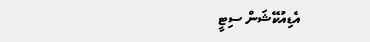އެޑިއުކޭޝަން ސިޓީ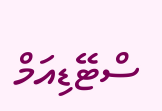ސްޓޭޑިއަމް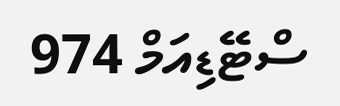ސްޓޭޑިއަމް 974